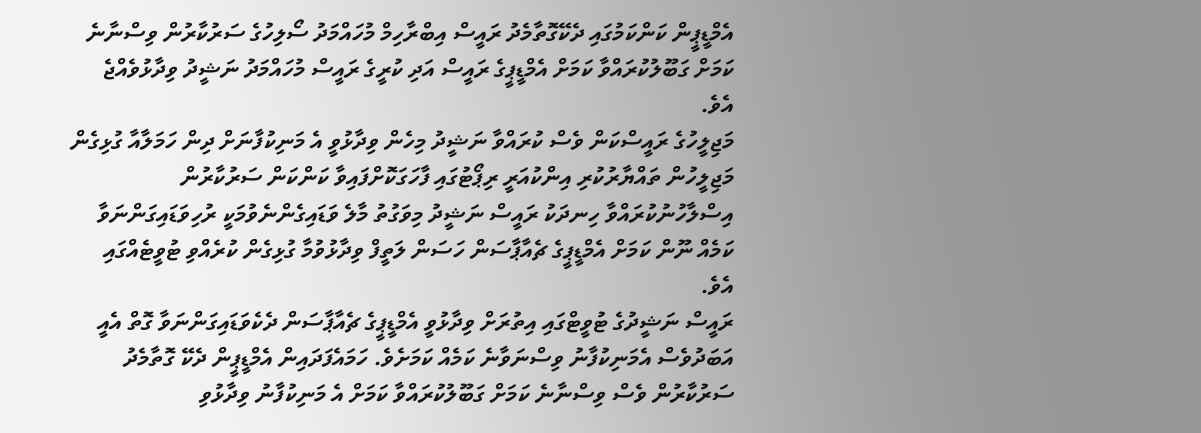އެމްޑީޕީން ކަންކަމުގައި ދެކޭގޮތާމެދު ރައީސް އިބްރާހިމް މުހައްމަދު ސޯލިހުގެ ސަރުކާރުން ވިސްނާނެ ކަމަށް ގަބޫލުކުރައްވާ ކަމަށް އެމްޑީޕީގެ ރައީސް އަދި ކުރީގެ ރައީސް މުހައްމަދު ނަޝީދު ވިދާޅުވެއްޖެ އެވެ.
މަޖިލީހުގެ ރައީސްކަން ވެސް ކުރައްވާ ނަޝީދު މިހެން ވިދާޅުވީ އެ މަނިކުފާނަށް ދިން ހަމަލާއާ ގުޅިގެން މަޖިލީހުން ތައްޔާރުކުރި އިންކުއަރީ ރިޕޯޓުގައި ފާހަގަކޮށްފައިވާ ކަންކަން ސަރުކާރުން އިސްލާހުނުކުރައްވާ ހިނދަކު ރައީސް ނަޝީދު މިވަގުތު މާލެ ވަޑައިގެންނެވުމަކީ ރުހިވަޑައިގަންނަވާ ކަމެއް ނޫން ކަމަށް އެމްޑީޕީގެ ޗެއާޕާސަން ހަސަން ލަތީފް ވިދާޅުވުމާ ގުޅިގެން ކުރެއްވި ޓުވީޓެއްގައި އެވެ.
ރައީސް ނަޝީދުގެ ޓުވީޓްގައި އިތުރަށް ވިދާޅުވީ އެމްޑީޕީގެ ޗެއާޕާސަން ދެކެވަޑައިގަންނަވާ ގޮތް އެއީ އަބަދުވެސް އެމަނިކުފާނު ވިސްނަވާނެ ކަމެއް ކަމަށެވެ. ހަމައެފަދައިން އެމްޑީޕީން ދެކޭ ގޮތާމެދު ސަރުކާރުން ވެސް ވިސްނާނެ ކަމަށް ގަބޫލުކުރައްވާ ކަމަށް އެ މަނިކުފާނު ވިދާޅުވި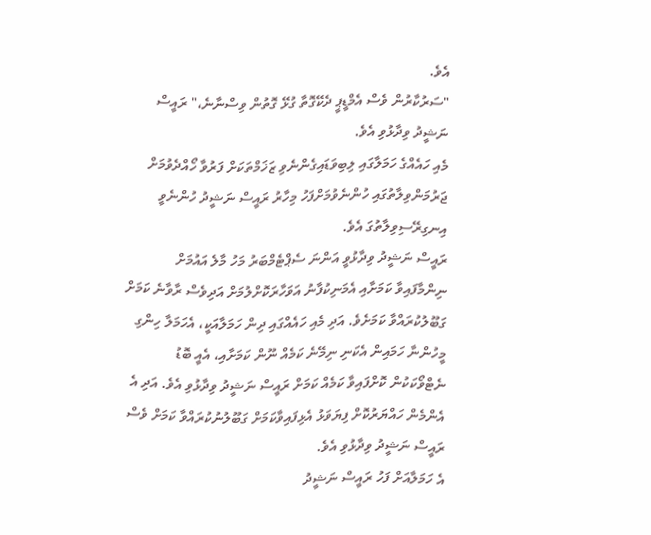އެވެ.
"ސަރުކާރުން ވެސް އެމްޑީޕީ ދެކޭގޮތާ ގުޅޭ ގޮތުން ވިސްނާނެ،" ރައީސް ނަޝީދު ވިދާޅުވި އެވެ.
މެއި ހައެއްގެ ހަމަލާގައި ލިބިވަޑައިގެންނެވި ޒަޚަމްތަކަށް ފަރުވާ ހޯއްދެވުމަށް ޖަރުމަންވިލާތުގައި ހުންނެވުމަށްފަހު މިހާރު ރައީސް ނަޝީދު ހުންނެވީ އިނގިރޭސިވިލާތުގަ އެވެ.
ރައީސް ނަޝީދު ވިދާޅުވީ އަންނަ ސެޕްޓެމްބަރު މަހު މާލެ އައުމަށް ނިންމާފައިވާ ކަމަށާއި އެމަނިކުފާނު އަވަހާރަކޮށްލުމަށް އަދިވެސް ރާވާނެ ކަމަށް ގަބޫލުކުރައްވާ ކަމަށެވެ. އަދި މެއި ހައެއްގައި ދިން ހަމަލާއަކީ، އެހަމަލާ ހިންގި މީހުންނާ ހަމައިން އެކަނި ނިމޭނެ ކަމެއް ނޫން ކަމަށާއި، އެއީ ބޮޑު ނެޓްވޯކަކުން ކޮށްފައިވާ ކަމެއް ކަމަށް ރައީސް ނަޝީދު ވިދާޅުވި އެވެ. އަދި އެ އެންމެން ހައްޔަރުކޮށް ފިޔަވަޅު އެޅިފައިވާކަމަށް ގަބޫލުނުކުރައްވާ ކަމަށް ވެސް ރައީސް ނަޝީދު ވިދާޅުވި އެވެ.
އެ ހަމަލާއަށް ފަހު ރައީސް ނަޝީދު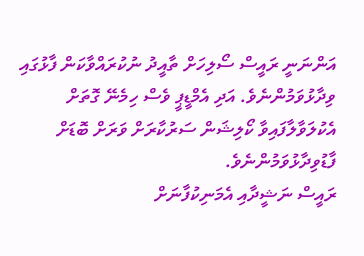އަންނަނީ ރައީސް ސޯލިހަށް ތާއީދު ނުކުރައްވާކަން ފާޅުގައި ވިދާޅުވަމުންނެވެ. އަދި އެމްޑީޕީ ވެސް ހިމެނޭ ގޮތަށް އެކުލަވާލާފައިވާ ކޯލިޝަން ސަރުކާރަށް ވަރަށް ބޮޑަށް ފާޑުވިދާޅުވަމުންނެވެ.
ރައީސް ނަޝީދާއި އެމަނިކުފާނަށް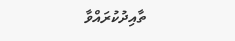ތާއިދުކުރައްވާ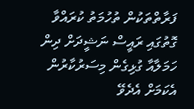ފަރާތްތަކުން ތުހުމަތު ކުރައްވާ ގޮތުގައި ރައީސް ނަޝީދަށް ދިން ހަމަލާއާ ގުޅިގެން މިސަރުކާރުން އެކަމަށް އެދެވޭ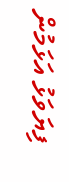ފިޔަވަޅު އަޅަމުން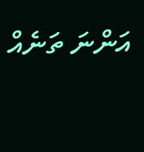އަންނަ ތަނެއް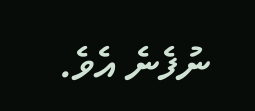ނުފެނެ އެވެ.